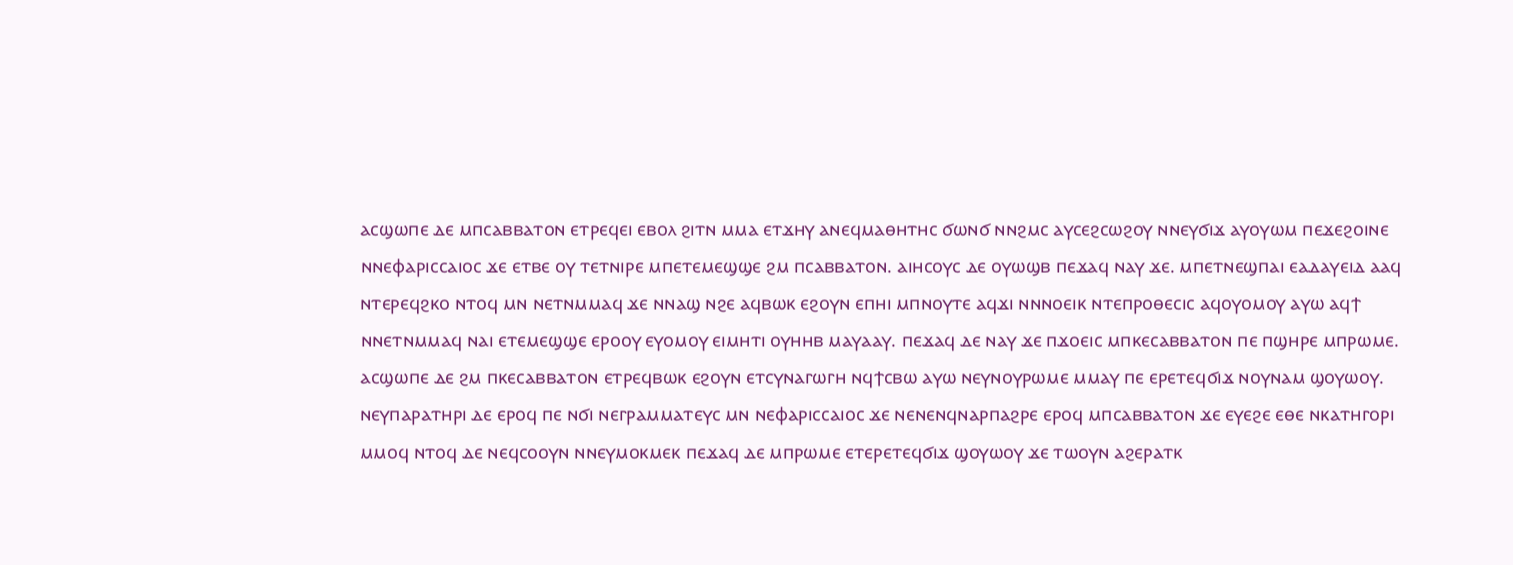ⲁⲥϣⲱⲡⲉ ⲇⲉ ⲙⲡⲥⲁⲃⲃⲁⲧⲟⲛ ⲉⲧⲣⲉϥⲉⲓ ⲉⲃⲟⲗ ϩⲓⲧⲛ ⲙⲙⲁ ⲉⲧϫⲏⲩ ⲁⲛⲉϥⲙⲁⲑⲏⲧⲏⲥ ϭⲱⲛϭ ⲛⲛϩⲙⲥ ⲁⲩⲥⲉϩⲥⲱϩⲟⲩ ⲛⲛⲉⲩϭⲓϫ ⲁⲩⲟⲩⲱⲙ ⲡⲉϫⲉϩⲟⲓⲛⲉ ⲛⲛⲉⲫⲁⲣⲓⲥⲥⲁⲓⲟⲥ ϫⲉ ⲉⲧⲃⲉ ⲟⲩ ⲧⲉⲧⲛⲓⲣⲉ ⲙⲡⲉⲧⲉⲙⲉϣϣⲉ ϩⲙ ⲡⲥⲁⲃⲃⲁⲧⲟⲛ. ⲁⲓⲏⲥⲟⲩⲥ ⲇⲉ ⲟⲩⲱϣⲃ ⲡⲉϫⲁϥ ⲛⲁⲩ ϫⲉ. ⲙⲡⲉⲧⲛⲉϣⲡⲁⲓ ⲉⲁⲇⲁⲩⲉⲓⲇ ⲁⲁϥ ⲛⲧⲉⲣⲉϥϩⲕⲟ ⲛⲧⲟϥ ⲙⲛ ⲛⲉⲧⲛⲙⲙⲁϥ ϫⲉ ⲛⲛⲁϣ ⲛϩⲉ ⲁϥⲃⲱⲕ ⲉϩⲟⲩⲛ ⲉⲡⲏⲓ ⲙⲡⲛⲟⲩⲧⲉ ⲁϥϫⲓ ⲛⲛⲛⲟⲉⲓⲕ ⲛⲧⲉⲡⲣⲟⲑⲉⲥⲓⲥ ⲁϥⲟⲩⲟⲙⲟⲩ ⲁⲩⲱ ⲁϥϯ ⲛⲛⲉⲧⲛⲙⲙⲁϥ ⲛⲁⲓ ⲉⲧⲉⲙⲉϣϣⲉ ⲉⲣⲟⲟⲩ ⲉⲩⲟⲙⲟⲩ ⲉⲓⲙⲏⲧⲓ ⲟⲩⲏⲏⲃ ⲙⲁⲩⲁⲁⲩ. ⲡⲉϫⲁϥ ⲇⲉ ⲛⲁⲩ ϫⲉ ⲡϫⲟⲉⲓⲥ ⲙⲡⲕⲉⲥⲁⲃⲃⲁⲧⲟⲛ ⲡⲉ ⲡϣⲏⲣⲉ ⲙⲡⲣⲱⲙⲉ.
ⲁⲥϣⲱⲡⲉ ⲇⲉ ϩⲙ ⲡⲕⲉⲥⲁⲃⲃⲁⲧⲟⲛ ⲉⲧⲣⲉϥⲃⲱⲕ ⲉϩⲟⲩⲛ ⲉⲧⲥⲩⲛⲁⲅⲱⲅⲏ ⲛϥϯⲥⲃⲱ ⲁⲩⲱ ⲛⲉⲩⲛⲟⲩⲣⲱⲙⲉ ⲙⲙⲁⲩ ⲡⲉ ⲉⲣⲉⲧⲉϥϭⲓϫ ⲛⲟⲩⲛⲁⲙ ϣⲟⲩⲱⲟⲩ. ⲛⲉⲩⲡⲁⲣⲁⲧⲏⲣⲓ ⲇⲉ ⲉⲣⲟϥ ⲡⲉ ⲛϭⲓ ⲛⲉⲅⲣⲁⲙⲙⲁⲧⲉⲩⲥ ⲙⲛ ⲛⲉⲫⲁⲣⲓⲥⲥⲁⲓⲟⲥ ϫⲉ ⲛⲉⲛⲉⲛϥⲛⲁⲣⲡⲁϩⲣⲉ ⲉⲣⲟϥ ⲙⲡⲥⲁⲃⲃⲁⲧⲟⲛ ϫⲉ ⲉⲩⲉϩⲉ ⲉⲑⲉ ⲛⲕⲁⲧⲏⲅⲟⲣⲓ ⲙⲙⲟϥ ⲛⲧⲟϥ ⲇⲉ ⲛⲉϥⲥⲟⲟⲩⲛ ⲛⲛⲉⲩⲙⲟⲕⲙⲉⲕ ⲡⲉϫⲁϥ ⲇⲉ ⲙⲡⲣⲱⲙⲉ ⲉⲧⲉⲣⲉⲧⲉϥϭⲓϫ ϣⲟⲩⲱⲟⲩ ϫⲉ ⲧⲱⲟⲩⲛ ⲁϩⲉⲣⲁⲧⲕ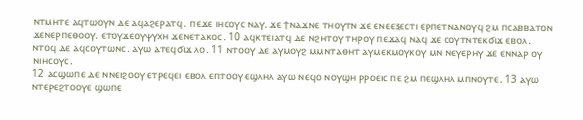ⲛⲧⲙⲏⲧⲉ ⲁϥⲧⲱⲟⲩⲛ ⲇⲉ ⲁϥⲁϩⲉⲣⲁⲧϥ. ⲡⲉϫⲉ ⲓⲏⲥⲟⲩⲥ ⲛⲁⲩ. ϫⲉ ϯⲛⲁϫⲛⲉ ⲧⲏⲟⲩⲧⲛ ϫⲉ ⲉⲛⲉⲉⲝⲉⲥⲧⲓ ⲉⲣⲡⲉⲧⲛⲁⲛⲟⲩϥ ϩⲙ ⲡⲥⲁⲃⲃⲁⲧⲟⲛ ϫⲉⲛⲉⲣⲡⲉⲑⲟⲟⲩ. ⲉⲧⲟⲩϫⲉⲟⲩⲯⲩⲭⲏ ϫⲉⲛⲉⲧⲁⲕⲟⲥ. 10 ⲁϥⲕⲧⲉⲓⲁⲧϥ ⲇⲉ ⲛϩⲏⲧⲟⲩ ⲧⲏⲣⲟⲩ ⲡⲉϫⲁϥ ⲛⲁϥ ϫⲉ ⲥⲟⲩⲧⲛⲧⲉⲕϭⲓϫ ⲉⲃⲟⲗ. ⲛⲧⲟϥ ⲇⲉ ⲁϥⲥⲟⲩⲧⲱⲛⲥ. ⲁⲩⲱ ⲁⲧⲉϥϭⲓϫ ⲗⲟ. 11 ⲛⲧⲟⲟⲩ ⲇⲉ ⲁⲩⲙⲟⲩϩ ⲙⲙⲛⲧⲁⲑⲏⲧ ⲁⲩⲙⲉⲕⲙⲟⲩⲕⲟⲩ ⲙⲛ ⲛⲉⲩⲉⲣⲏⲩ ϫⲉ ⲉⲛⲛⲁⲣ ⲟⲩ ⲛⲓⲏⲥⲟⲩⲥ.
12 ⲁⲥϣⲱⲡⲉ ⲇⲉ ⲛⲛⲉⲓϩⲟⲟⲩ ⲉⲧⲣⲉϥⲉⲓ ⲉⲃⲟⲗ ⲉⲡⲧⲟⲟⲩ ⲉϣⲗⲏⲗ ⲁⲩⲱ ⲛⲉϥⲟ ⲛⲟⲩϣⲏ ⲣⲣⲟⲉⲓⲥ ⲡⲉ ϩⲙ ⲡⲉϣⲗⲏⲗ ⲙⲡⲛⲟⲩⲧⲉ. 13 ⲁⲩⲱ ⲛⲧⲉⲣⲉϩⲧⲟⲟⲩⲉ ϣⲱⲡⲉ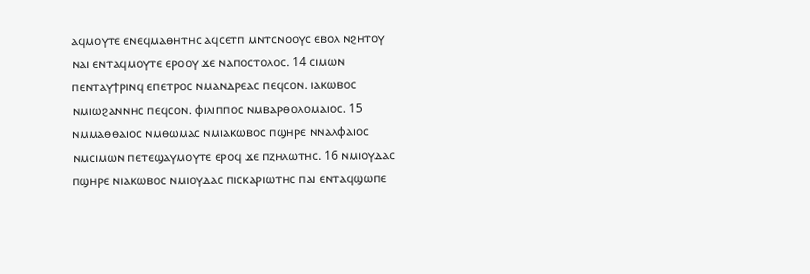ⲁϥⲙⲟⲩⲧⲉ ⲉⲛⲉϥⲙⲁⲑⲏⲧⲏⲥ ⲁϥⲥⲉⲧⲡ ⲙⲛⲧⲥⲛⲟⲟⲩⲥ ⲉⲃⲟⲗ ⲛϩⲏⲧⲟⲩ ⲛⲁⲓ ⲉⲛⲧⲁϥⲙⲟⲩⲧⲉ ⲉⲣⲟⲟⲩ ϫⲉ ⲛⲁⲡⲟⲥⲧⲟⲗⲟⲥ. 14 ⲥⲓⲙⲱⲛ ⲡⲉⲛⲧⲁⲩϯⲣⲓⲛϥ ⲉⲡⲉⲧⲣⲟⲥ ⲛⲙⲁⲛⲇⲣⲉⲁⲥ ⲡⲉϥⲥⲟⲛ. ⲓⲁⲕⲱⲃⲟⲥ ⲛⲙⲓⲱϩⲁⲛⲛⲏⲥ ⲡⲉϥⲥⲟⲛ. ⲫⲓⲗⲓⲡⲡⲟⲥ ⲛⲙⲃⲁⲣⲑⲟⲗⲟⲙⲁⲓⲟⲥ. 15 ⲛⲙⲙⲁⲑⲑⲁⲓⲟⲥ ⲛⲙⲑⲱⲙⲁⲥ ⲛⲙⲓⲁⲕⲱⲃⲟⲥ ⲡϣⲏⲣⲉ ⲛⲛⲁⲗⲫⲁⲓⲟⲥ ⲛⲙⲥⲓⲙⲱⲛ ⲡⲉⲧⲉϣⲁⲩⲙⲟⲩⲧⲉ ⲉⲣⲟϥ ϫⲉ ⲡⲍⲏⲗⲱⲧⲏⲥ. 16 ⲛⲙⲓⲟⲩⲇⲁⲥ ⲡϣⲏⲣⲉ ⲛⲓⲁⲕⲱⲃⲟⲥ ⲛⲙⲓⲟⲩⲇⲁⲥ ⲡⲓⲥⲕⲁⲣⲓⲱⲧⲏⲥ ⲡⲁⲓ ⲉⲛⲧⲁϥϣⲱⲡⲉ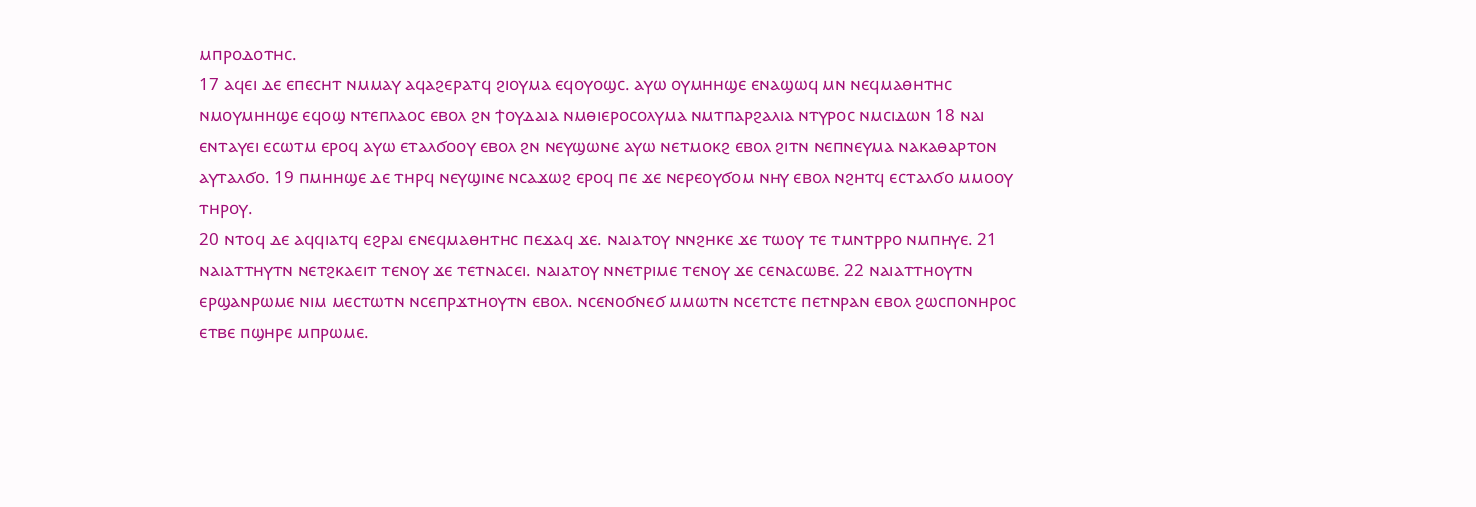ⲙⲡⲣⲟⲇⲟⲧⲏⲥ.
17 ⲁϥⲉⲓ ⲇⲉ ⲉⲡⲉⲥⲏⲧ ⲛⲙⲙⲁⲩ ⲁϥⲁϩⲉⲣⲁⲧϥ ϩⲓⲟⲩⲙⲁ ⲉϥⲟⲩⲟϣⲥ. ⲁⲩⲱ ⲟⲩⲙⲏⲏϣⲉ ⲉⲛⲁϣⲱϥ ⲙⲛ ⲛⲉϥⲙⲁⲑⲏⲧⲏⲥ ⲛⲙⲟⲩⲙⲏⲏϣⲉ ⲉϥⲟϣ ⲛⲧⲉⲡⲗⲁⲟⲥ ⲉⲃⲟⲗ ϩⲛ ϯⲟⲩⲇⲁⲓⲁ ⲛⲙⲑⲓⲉⲣⲟⲥⲟⲗⲩⲙⲁ ⲛⲙⲧⲡⲁⲣϩⲁⲗⲓⲁ ⲛⲧⲩⲣⲟⲥ ⲛⲙⲥⲓⲇⲱⲛ 18 ⲛⲁⲓ ⲉⲛⲧⲁⲩⲉⲓ ⲉⲥⲱⲧⲙ ⲉⲣⲟϥ ⲁⲩⲱ ⲉⲧⲁⲗϭⲟⲟⲩ ⲉⲃⲟⲗ ϩⲛ ⲛⲉⲩϣⲱⲛⲉ ⲁⲩⲱ ⲛⲉⲧⲙⲟⲕϩ ⲉⲃⲟⲗ ϩⲓⲧⲛ ⲛⲉⲡⲛⲉⲩⲙⲁ ⲛⲁⲕⲁⲑⲁⲣⲧⲟⲛ ⲁⲩⲧⲁⲗϭⲟ. 19 ⲡⲙⲏⲏϣⲉ ⲇⲉ ⲧⲏⲣϥ ⲛⲉⲩϣⲓⲛⲉ ⲛⲥⲁϫⲱϩ ⲉⲣⲟϥ ⲡⲉ ϫⲉ ⲛⲉⲣⲉⲟⲩϭⲟⲙ ⲛⲏⲩ ⲉⲃⲟⲗ ⲛϩⲏⲧϥ ⲉⲥⲧⲁⲗϭⲟ ⲙⲙⲟⲟⲩ ⲧⲏⲣⲟⲩ.
20 ⲛⲧⲟϥ ⲇⲉ ⲁϥϥⲓⲁⲧϥ ⲉϩⲣⲁⲓ ⲉⲛⲉϥⲙⲁⲑⲏⲧⲏⲥ ⲡⲉϫⲁϥ ϫⲉ. ⲛⲁⲓⲁⲧⲟⲩ ⲛⲛϩⲏⲕⲉ ϫⲉ ⲧⲱⲟⲩ ⲧⲉ ⲧⲙⲛⲧⲣⲣⲟ ⲛⲙⲡⲏⲩⲉ. 21 ⲛⲁⲓⲁⲧⲧⲏⲩⲧⲛ ⲛⲉⲧϩⲕⲁⲉⲓⲧ ⲧⲉⲛⲟⲩ ϫⲉ ⲧⲉⲧⲛⲁⲥⲉⲓ. ⲛⲁⲓⲁⲧⲟⲩ ⲛⲛⲉⲧⲣⲓⲙⲉ ⲧⲉⲛⲟⲩ ϫⲉ ⲥⲉⲛⲁⲥⲱⲃⲉ. 22 ⲛⲁⲓⲁⲧⲧⲏⲟⲩⲧⲛ ⲉⲣϣⲁⲛⲣⲱⲙⲉ ⲛⲓⲙ ⲙⲉⲥⲧⲱⲧⲛ ⲛⲥⲉⲡⲣϫⲧⲏⲟⲩⲧⲛ ⲉⲃⲟⲗ. ⲛⲥⲉⲛⲟϭⲛⲉϭ ⲙⲙⲱⲧⲛ ⲛⲥⲉⲧⲥⲧⲉ ⲡⲉⲧⲛⲣⲁⲛ ⲉⲃⲟⲗ ϩⲱⲥⲡⲟⲛⲏⲣⲟⲥ ⲉⲧⲃⲉ ⲡϣⲏⲣⲉ ⲙⲡⲣⲱⲙⲉ.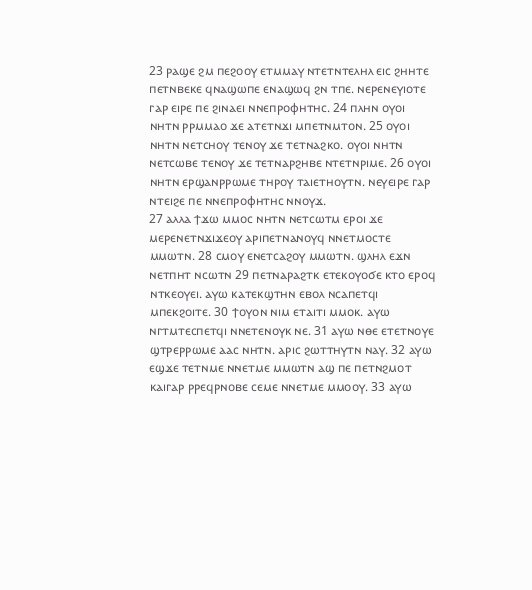23 ⲣⲁϣⲉ ϩⲙ ⲡⲉϩⲟⲟⲩ ⲉⲧⲙⲙⲁⲩ ⲛⲧⲉⲧⲛⲧⲉⲗⲏⲗ ⲉⲓⲥ ϩⲏⲏⲧⲉ ⲡⲉⲧⲛⲃⲉⲕⲉ ϥⲛⲁϣⲱⲡⲉ ⲉⲛⲁϣⲱϥ ϩⲛ ⲧⲡⲉ. ⲛⲉⲣⲉⲛⲉⲩⲓⲟⲧⲉ ⲅⲁⲣ ⲉⲓⲣⲉ ⲡⲉ ϩⲓⲛⲁⲉⲓ ⲛⲛⲉⲡⲣⲟⲫⲏⲧⲏⲥ. 24 ⲡⲗⲏⲛ ⲟⲩⲟⲓ ⲛⲏⲧⲛ ⲣⲣⲙⲙⲁⲟ ϫⲉ ⲁⲧⲉⲧⲛϫⲓ ⲙⲡⲉⲧⲛⲙⲧⲟⲛ. 25 ⲟⲩⲟⲓ ⲛⲏⲧⲛ ⲛⲉⲧⲥⲏⲟⲩ ⲧⲉⲛⲟⲩ ϫⲉ ⲧⲉⲧⲛⲁϩⲕⲟ. ⲟⲩⲟⲓ ⲛⲏⲧⲛ ⲛⲉⲧⲥⲱⲃⲉ ⲧⲉⲛⲟⲩ ϫⲉ ⲧⲉⲧⲛⲁⲣϩⲏⲃⲉ ⲛⲧⲉⲧⲛⲣⲓⲙⲉ. 26 ⲟⲩⲟⲓ ⲛⲏⲧⲛ ⲉⲣϣⲁⲛⲣⲣⲱⲙⲉ ⲧⲏⲣⲟⲩ ⲧⲁⲓⲉⲧⲏⲟⲩⲧⲛ. ⲛⲉⲩⲉⲓⲣⲉ ⲅⲁⲣ ⲛⲧⲉⲓϩⲉ ⲡⲉ ⲛⲛⲉⲡⲣⲟⲫⲏⲧⲏⲥ ⲛⲛⲟⲩϫ.
27 ⲁⲗⲗⲁ ϯϫⲱ ⲙⲙⲟⲥ ⲛⲏⲧⲛ ⲛⲉⲧⲥⲱⲧⲙ ⲉⲣⲟⲓ ϫⲉ ⲙⲉⲣⲉⲛⲉⲧⲛϫⲓϫⲉⲟⲩ ⲁⲣⲓⲡⲉⲧⲛⲁⲛⲟⲩϥ ⲛⲛⲉⲧⲙⲟⲥⲧⲉ ⲙⲙⲱⲧⲛ. 28 ⲥⲙⲟⲩ ⲉⲛⲉⲧⲥⲁϩⲟⲩ ⲙⲙⲱⲧⲛ. ϣⲗⲏⲗ ⲉϫⲛ ⲛⲉⲧⲡⲏⲧ ⲛⲥⲱⲧⲛ 29 ⲡⲉⲧⲛⲁⲣⲁϩⲧⲕ ⲉⲧⲉⲕⲟⲩⲟϭⲉ ⲕⲧⲟ ⲉⲣⲟϥ ⲛⲧⲕⲉⲟⲩⲉⲓ. ⲁⲩⲱ ⲕⲁⲧⲉⲕϣⲧⲏⲛ ⲉⲃⲟⲗ ⲛⲥⲁⲡⲉⲧϥⲓ ⲙⲡⲉⲕϩⲟⲓⲧⲉ. 30 ϯⲟⲩⲟⲛ ⲛⲓⲙ ⲉⲧⲁⲓⲧⲓ ⲙⲙⲟⲕ. ⲁⲩⲱ ⲛⲅⲧⲙⲧⲉⲥⲡⲉⲧϥⲓ ⲛⲛⲉⲧⲉⲛⲟⲩⲕ ⲛⲉ. 31 ⲁⲩⲱ ⲛⲑⲉ ⲉⲧⲉⲧⲛⲟⲩⲉ ϣⲧⲣⲉⲣⲣⲱⲙⲉ ⲁⲁⲥ ⲛⲏⲧⲛ. ⲁⲣⲓⲥ ϩⲱⲧⲧⲏⲩⲧⲛ ⲛⲁⲩ. 32 ⲁⲩⲱ ⲉϣϫⲉ ⲧⲉⲧⲛⲙⲉ ⲛⲛⲉⲧⲙⲉ ⲙⲙⲱⲧⲛ ⲁϣ ⲡⲉ ⲡⲉⲧⲛϩⲙⲟⲧ ⲕⲁⲓⲅⲁⲣ ⲣⲣⲉϥⲣⲛⲟⲃⲉ ⲥⲉⲙⲉ ⲛⲛⲉⲧⲙⲉ ⲙⲙⲟⲟⲩ. 33 ⲁⲩⲱ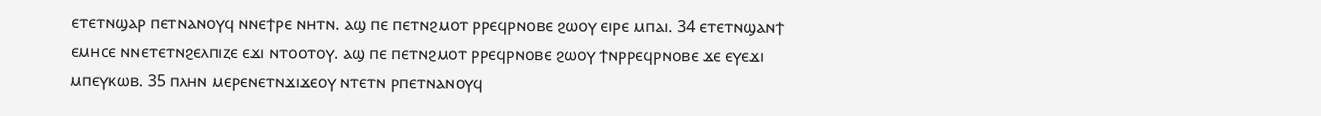ⲉⲧⲉⲧⲛϣⲁⲣ ⲡⲉⲧⲛⲁⲛⲟⲩϥ ⲛⲛⲉϯⲣⲉ ⲛⲏⲧⲛ. ⲁϣ ⲡⲉ ⲡⲉⲧⲛϩⲙⲟⲧ ⲣⲣⲉϥⲣⲛⲟⲃⲉ ϩⲱⲟⲩ ⲉⲓⲣⲉ ⲙⲡⲁⲓ. 34 ⲉⲧⲉⲧⲛϣⲁⲛϯ ⲉⲙⲏⲥⲉ ⲛⲛⲉⲧⲉⲧⲛϩⲉⲗⲡⲓⲍⲉ ⲉϫⲓ ⲛⲧⲟⲟⲧⲟⲩ. ⲁϣ ⲡⲉ ⲡⲉⲧⲛϩⲙⲟⲧ ⲣⲣⲉϥⲣⲛⲟⲃⲉ ϩⲱⲟⲩ ϯⲛⲣⲣⲉϥⲣⲛⲟⲃⲉ ϫⲉ ⲉⲩⲉϫⲓ ⲙⲡⲉⲩⲕⲱⲃ. 35 ⲡⲗⲏⲛ ⲙⲉⲣⲉⲛⲉⲧⲛϫⲓϫⲉⲟⲩ ⲛⲧⲉⲧⲛ ⲣⲡⲉⲧⲛⲁⲛⲟⲩϥ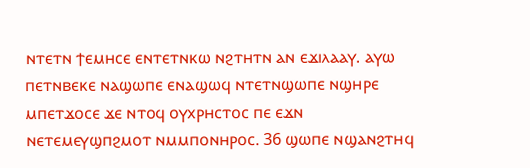ⲛⲧⲉⲧⲛ ϯⲉⲙⲏⲥⲉ ⲉⲛⲧⲉⲧⲛⲕⲱ ⲛϩⲧⲏⲧⲛ ⲁⲛ ⲉϫⲓⲗⲁⲁⲩ. ⲁⲩⲱ ⲡⲉⲧⲛⲃⲉⲕⲉ ⲛⲁϣⲱⲡⲉ ⲉⲛⲁϣⲱϥ ⲛⲧⲉⲧⲛϣⲱⲡⲉ ⲛϣⲏⲣⲉ ⲙⲡⲉⲧϫⲟⲥⲉ ϫⲉ ⲛⲧⲟϥ ⲟⲩⲭⲣⲏⲥⲧⲟⲥ ⲡⲉ ⲉϫⲛ ⲛⲉⲧⲉⲙⲉⲩϣⲡϩⲙⲟⲧ ⲛⲙⲙⲡⲟⲛⲏⲣⲟⲥ. 36 ϣⲱⲡⲉ ⲛϣⲁⲛϩⲧⲏϥ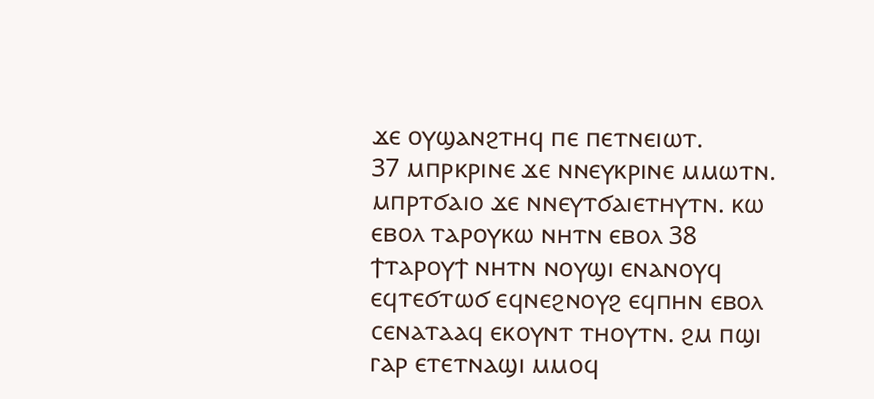ϫⲉ ⲟⲩϣⲁⲛϩⲧⲏϥ ⲡⲉ ⲡⲉⲧⲛⲉⲓⲱⲧ.
37 ⲙⲡⲣⲕⲣⲓⲛⲉ ϫⲉ ⲛⲛⲉⲩⲕⲣⲓⲛⲉ ⲙⲙⲱⲧⲛ. ⲙⲡⲣⲧϭⲁⲓⲟ ϫⲉ ⲛⲛⲉⲩⲧϭⲁⲓⲉⲧⲏⲩⲧⲛ. ⲕⲱ ⲉⲃⲟⲗ ⲧⲁⲣⲟⲩⲕⲱ ⲛⲏⲧⲛ ⲉⲃⲟⲗ 38 ϯⲧⲁⲣⲟⲩϯ ⲛⲏⲧⲛ ⲛⲟⲩϣⲓ ⲉⲛⲁⲛⲟⲩϥ ⲉϥⲧⲉϭⲧⲱϭ ⲉϥⲛⲉϩⲛⲟⲩϩ ⲉϥⲡⲏⲛ ⲉⲃⲟⲗ ⲥⲉⲛⲁⲧⲁⲁϥ ⲉⲕⲟⲩⲛⲧ ⲧⲏⲟⲩⲧⲛ. ϩⲙ ⲡϣⲓ ⲅⲁⲣ ⲉⲧⲉⲧⲛⲁϣⲓ ⲙⲙⲟϥ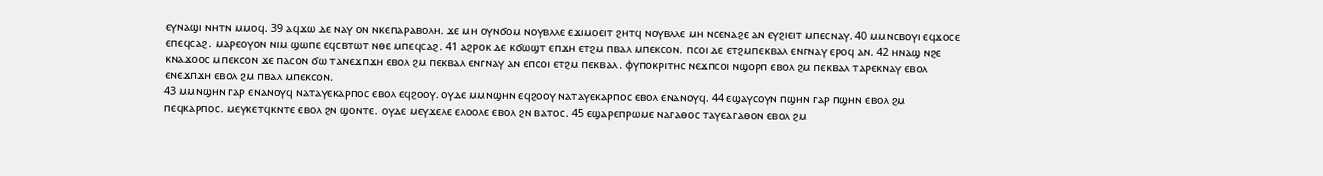ⲉⲩⲛⲁϣⲓ ⲛⲏⲧⲛ ⲙⲙⲟϥ. 39 ⲁϥϫⲱ ⲇⲉ ⲛⲁⲩ ⲟⲛ ⲛⲕⲉⲡⲁⲣⲁⲃⲟⲗⲏ. ϫⲉ ⲙⲏ ⲟⲩⲛϭⲟⲙ ⲛⲟⲩⲃⲗⲗⲉ ⲉϫⲓⲙⲟⲉⲓⲧ ϩⲏⲧϥ ⲛⲟⲩⲃⲗⲗⲉ ⲙⲏ ⲛⲥⲉⲛⲁϩⲉ ⲁⲛ ⲉⲩϩⲓⲉⲓⲧ ⲙⲡⲉⲥⲛⲁⲩ. 40 ⲙⲙⲛⲥⲃⲟⲩⲓ ⲉϥϫⲟⲥⲉ ⲉⲡⲉϥⲥⲁϩ. ⲙⲁⲣⲉⲟⲩⲟⲛ ⲛⲓⲙ ϣⲱⲡⲉ ⲉϥⲥⲃⲧⲱⲧ ⲛⲑⲉ ⲙⲡⲉϥⲥⲁϩ. 41 ⲁϩⲣⲟⲕ ⲇⲉ ⲕϭⲱϣⲧ ⲉⲡϫⲏ ⲉⲧϩⲙ ⲡⲃⲁⲗ ⲙⲡⲉⲕⲥⲟⲛ. ⲡⲥⲟⲓ ⲇⲉ ⲉⲧϩⲙⲡⲉⲕⲃⲁⲗ ⲉⲛⲅⲛⲁⲩ ⲉⲣⲟϥ ⲁⲛ. 42 ⲏⲛⲁϣ ⲛϩⲉ ⲕⲛⲁϫⲟⲟⲥ ⲙⲡⲉⲕⲥⲟⲛ ϫⲉ ⲡⲁⲥⲟⲛ ϭⲱ ⲧⲁⲛⲉϫⲡϫⲏ ⲉⲃⲟⲗ ϩⲙ ⲡⲉⲕⲃⲁⲗ ⲉⲛⲅⲛⲁⲩ ⲁⲛ ⲉⲡⲥⲟⲓ ⲉⲧϩⲙ ⲡⲉⲕⲃⲁⲗ. ⲫⲩⲡⲟⲕⲣⲓⲧⲏⲥ ⲛⲉϫⲡⲥⲟⲓ ⲛϣⲟⲣⲡ ⲉⲃⲟⲗ ϩⲙ ⲡⲉⲕⲃⲁⲗ ⲧⲁⲣⲉⲕⲛⲁⲩ ⲉⲃⲟⲗ ⲉⲛⲉϫⲡϫⲏ ⲉⲃⲟⲗ ϩⲙ ⲡⲃⲁⲗ ⲙⲡⲉⲕⲥⲟⲛ.
43 ⲙⲙⲛϣⲏⲛ ⲅⲁⲣ ⲉⲛⲁⲛⲟⲩϥ ⲛⲁⲧⲁⲩⲉⲕⲁⲣⲡⲟⲥ ⲉⲃⲟⲗ ⲉϥϩⲟⲟⲩ. ⲟⲩⲇⲉ ⲙⲙⲛϣⲏⲛ ⲉϥϩⲟⲟⲩ ⲛⲁⲧⲁⲩⲉⲕⲁⲣⲡⲟⲥ ⲉⲃⲟⲗ ⲉⲛⲁⲛⲟⲩϥ. 44 ⲉϣⲁⲩⲥⲟⲩⲛ ⲡϣⲏⲛ ⲅⲁⲣ ⲡϣⲏⲛ ⲉⲃⲟⲗ ϩⲙ ⲡⲉϥⲕⲁⲣⲡⲟⲥ. ⲙⲉⲩⲕⲉⲧϥⲕⲛⲧⲉ ⲉⲃⲟⲗ ϩⲛ ϣⲟⲛⲧⲉ. ⲟⲩⲇⲉ ⲙⲉⲩϫⲉⲗⲉ ⲉⲗⲟⲟⲗⲉ ⲉⲃⲟⲗ ϩⲛ ⲃⲁⲧⲟⲥ. 45 ⲉϣⲁⲣⲉⲡⲣⲱⲙⲉ ⲛⲁⲅⲁⲑⲟⲥ ⲧⲁⲩⲉⲁⲅⲁⲑⲟⲛ ⲉⲃⲟⲗ ϩⲙ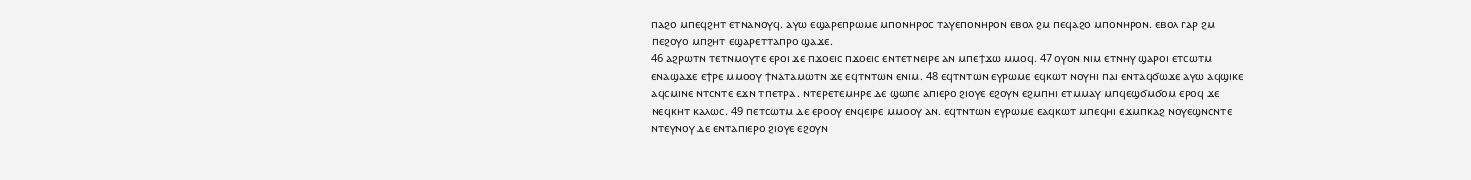ⲡⲁϩⲟ ⲙⲡⲉϥϩⲏⲧ ⲉⲧⲛⲁⲛⲟⲩϥ. ⲁⲩⲱ ⲉϣⲁⲣⲉⲡⲣⲱⲙⲉ ⲙⲡⲟⲛⲏⲣⲟⲥ ⲧⲁⲩⲉⲡⲟⲛⲏⲣⲟⲛ ⲉⲃⲟⲗ ϩⲙ ⲡⲉϥⲁϩⲟ ⲙⲡⲟⲛⲏⲣⲟⲛ. ⲉⲃⲟⲗ ⲅⲁⲣ ϩⲙ ⲡⲉϩⲟⲩⲟ ⲙⲡϩⲏⲧ ⲉϣⲁⲣⲉⲧⲧⲁⲡⲣⲟ ϣⲁϫⲉ.
46 ⲁϩⲣⲱⲧⲛ ⲧⲉⲧⲛⲙⲟⲩⲧⲉ ⲉⲣⲟⲓ ϫⲉ ⲡϫⲟⲉⲓⲥ ⲡϫⲟⲉⲓⲥ ⲉⲛⲧⲉⲧⲛⲉⲓⲣⲉ ⲁⲛ ⲙⲡⲉϯϫⲱ ⲙⲙⲟϥ. 47 ⲟⲩⲟⲛ ⲛⲓⲙ ⲉⲧⲛⲏⲩ ϣⲁⲣⲟⲓ ⲉⲧⲥⲱⲧⲙ ⲉⲛⲁϣⲁϫⲉ ⲉϯⲣⲉ ⲙⲙⲟⲟⲩ ϯⲛⲁⲧⲁⲙⲱⲧⲛ ϫⲉ ⲉϥⲧⲛⲧⲱⲛ ⲉⲛⲓⲙ. 48 ⲉϥⲧⲛⲧⲱⲛ ⲉⲩⲣⲱⲙⲉ ⲉϥⲕⲱⲧ ⲛⲟⲩⲏⲓ ⲡⲁⲓ ⲉⲛⲧⲁϥϭⲱϫⲉ ⲁⲩⲱ ⲁϥϣⲓⲕⲉ ⲁϥⲥⲙⲓⲛⲉ ⲛⲧⲥⲛⲧⲉ ⲉϫⲛ ⲧⲡⲉⲧⲣⲁ. ⲛⲧⲉⲣⲉⲧⲉⲙⲏⲣⲉ ⲇⲉ ϣⲱⲡⲉ ⲁⲡⲓⲉⲣⲟ ϩⲓⲟⲩⲉ ⲉϩⲟⲩⲛ ⲉϩⲙⲡⲏⲓ ⲉⲧⲙⲙⲁⲩ ⲙⲡϥⲉϣϭⲙϭⲟⲙ ⲉⲣⲟϥ ϫⲉ ⲛⲉϥⲕⲏⲧ ⲕⲁⲗⲱⲥ. 49 ⲡⲉⲧⲥⲱⲧⲙ ⲇⲉ ⲉⲣⲟⲟⲩ ⲉⲛϥⲉⲓⲣⲉ ⲙⲙⲟⲟⲩ ⲁⲛ. ⲉϥⲧⲛⲧⲱⲛ ⲉⲩⲣⲱⲙⲉ ⲉⲁϥⲕⲱⲧ ⲙⲡⲉϥⲏⲓ ⲉϫⲙⲡⲕⲁϩ ⲛⲟⲩⲉϣⲛⲥⲛⲧⲉ ⲛⲧⲉⲩⲛⲟⲩ ⲇⲉ ⲉⲛⲧⲁⲡⲓⲉⲣⲟ ϩⲓⲟⲩⲉ ⲉϩⲟⲩⲛ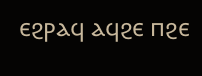ⲉϩⲣⲁϥ ⲁϥϩⲉ ⲡϩⲉ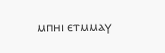ⲙⲡⲏⲓ ⲉⲧⲙⲙⲁⲩ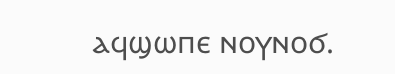ⲁϥϣⲱⲡⲉ ⲛⲟⲩⲛⲟϭ.